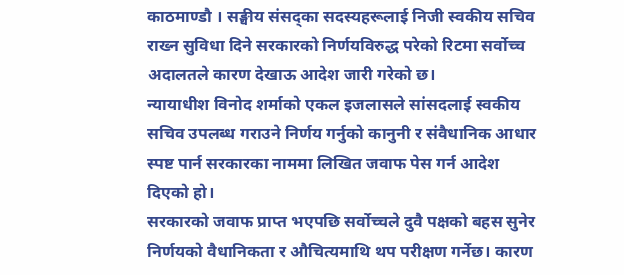काठमाण्डौ । सङ्घीय संसद्का सदस्यहरूलाई निजी स्वकीय सचिव राख्न सुविधा दिने सरकारको निर्णयविरुद्ध परेको रिटमा सर्वोच्च अदालतले कारण देखाऊ आदेश जारी गरेको छ।
न्यायाधीश विनोद शर्माको एकल इजलासले सांसदलाई स्वकीय सचिव उपलब्ध गराउने निर्णय गर्नुको कानुनी र संवैधानिक आधार स्पष्ट पार्न सरकारका नाममा लिखित जवाफ पेस गर्न आदेश दिएको हो।
सरकारको जवाफ प्राप्त भएपछि सर्वोच्चले दुवै पक्षको बहस सुनेर निर्णयको वैधानिकता र औचित्यमाथि थप परीक्षण गर्नेछ। कारण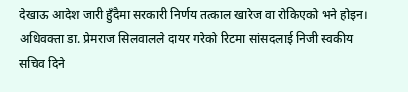देखाऊ आदेश जारी हुँदैमा सरकारी निर्णय तत्काल खारेज वा रोकिएको भने होइन।
अधिवक्ता डा. प्रेमराज सिलवालले दायर गरेको रिटमा सांसदलाई निजी स्वकीय सचिव दिने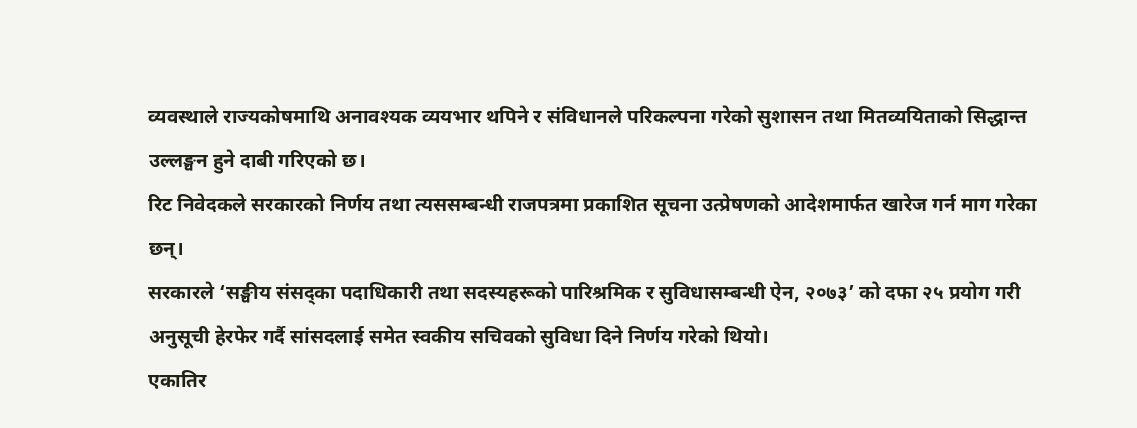व्यवस्थाले राज्यकोषमाथि अनावश्यक व्ययभार थपिने र संविधानले परिकल्पना गरेको सुशासन तथा मितव्ययिताको सिद्धान्त उल्लङ्घन हुने दाबी गरिएको छ।
रिट निवेदकले सरकारको निर्णय तथा त्यससम्बन्धी राजपत्रमा प्रकाशित सूचना उत्प्रेषणको आदेशमार्फत खारेज गर्न माग गरेका छन्।
सरकारले ‘सङ्घीय संसद्का पदाधिकारी तथा सदस्यहरूको पारिश्रमिक र सुविधासम्बन्धी ऐन, २०७३’ को दफा २५ प्रयोग गरी अनुसूची हेरफेर गर्दै सांसदलाई समेत स्वकीय सचिवको सुविधा दिने निर्णय गरेको थियो।
एकातिर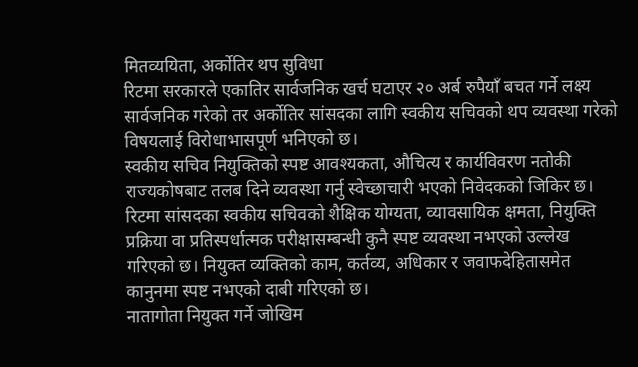मितव्ययिता, अर्कोतिर थप सुविधा
रिटमा सरकारले एकातिर सार्वजनिक खर्च घटाएर २० अर्ब रुपैयाँ बचत गर्ने लक्ष्य सार्वजनिक गरेको तर अर्कोतिर सांसदका लागि स्वकीय सचिवको थप व्यवस्था गरेको विषयलाई विरोधाभासपूर्ण भनिएको छ।
स्वकीय सचिव नियुक्तिको स्पष्ट आवश्यकता, औचित्य र कार्यविवरण नतोकी राज्यकोषबाट तलब दिने व्यवस्था गर्नु स्वेच्छाचारी भएको निवेदकको जिकिर छ।
रिटमा सांसदका स्वकीय सचिवको शैक्षिक योग्यता, व्यावसायिक क्षमता, नियुक्ति प्रक्रिया वा प्रतिस्पर्धात्मक परीक्षासम्बन्धी कुनै स्पष्ट व्यवस्था नभएको उल्लेख गरिएको छ। नियुक्त व्यक्तिको काम, कर्तव्य, अधिकार र जवाफदेहितासमेत कानुनमा स्पष्ट नभएको दाबी गरिएको छ।
नातागोता नियुक्त गर्ने जोखिम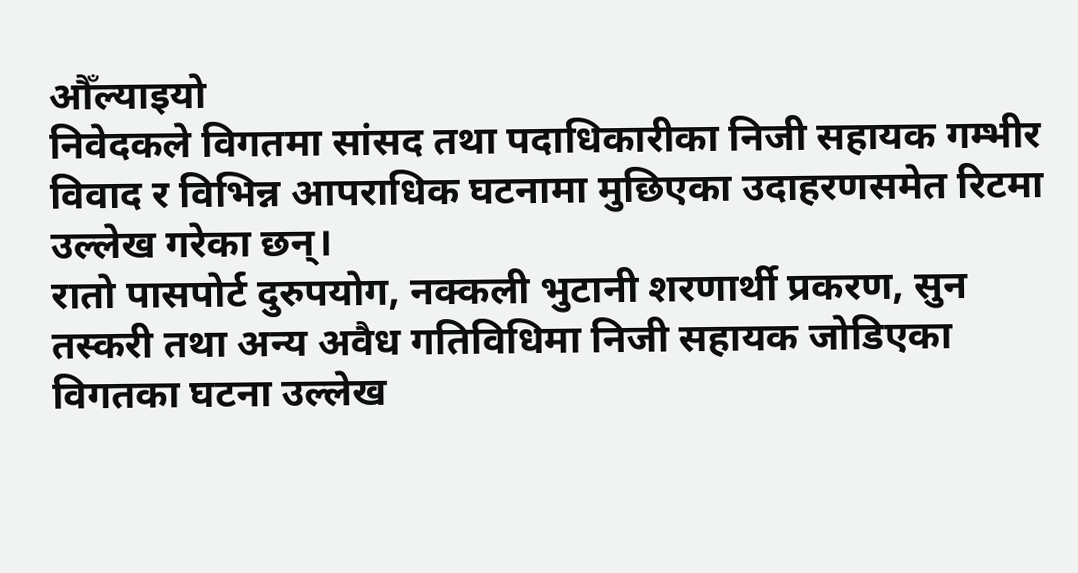औँल्याइयो
निवेदकले विगतमा सांसद तथा पदाधिकारीका निजी सहायक गम्भीर विवाद र विभिन्न आपराधिक घटनामा मुछिएका उदाहरणसमेत रिटमा उल्लेख गरेका छन्।
रातो पासपोर्ट दुरुपयोग, नक्कली भुटानी शरणार्थी प्रकरण, सुन तस्करी तथा अन्य अवैध गतिविधिमा निजी सहायक जोडिएका विगतका घटना उल्लेख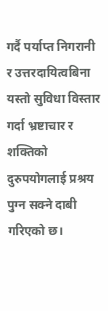गर्दै पर्याप्त निगरानी र उत्तरदायित्वबिना यस्तो सुविधा विस्तार गर्दा भ्रष्टाचार र शक्तिको दुरुपयोगलाई प्रश्रय पुग्न सक्ने दाबी गरिएको छ।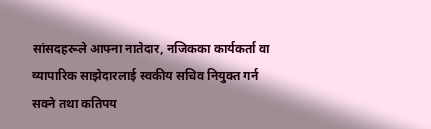सांसदहरूले आफ्ना नातेदार, नजिकका कार्यकर्ता वा व्यापारिक साझेदारलाई स्वकीय सचिव नियुक्त गर्न सक्ने तथा कतिपय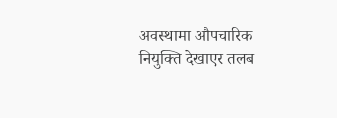अवस्थामा औपचारिक नियुक्ति देखाएर तलब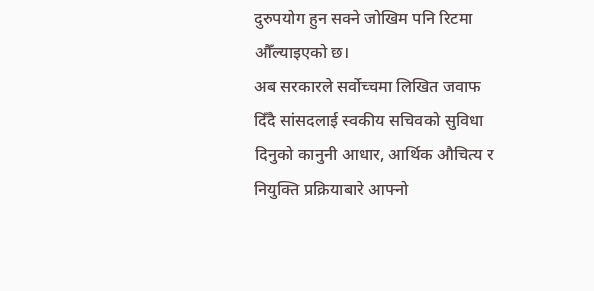दुरुपयोग हुन सक्ने जोखिम पनि रिटमा औँल्याइएको छ।
अब सरकारले सर्वोच्चमा लिखित जवाफ दिँदै सांसदलाई स्वकीय सचिवको सुविधा दिनुको कानुनी आधार, आर्थिक औचित्य र नियुक्ति प्रक्रियाबारे आफ्नो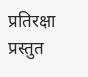प्रतिरक्षा प्रस्तुत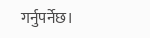गर्नुपर्नेछ।